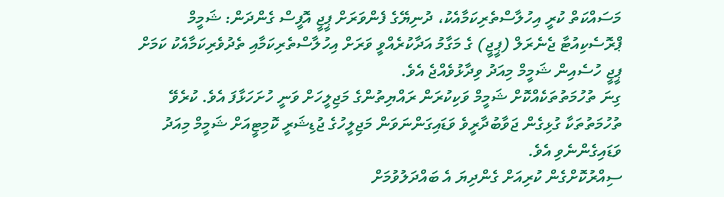މަސައްކަތް ކުރީ އިހުލާސްތެރިކަމާއެކު، ދުނިޔޭގެ ފެންވަރަށް ޕީޖީ އޮފީސް ގެންދަން: ޝަމީމް
ޕްރޮސެކިއުޓާ ޖެނެރަލް (ޕީޖީ) ގެ މަގާމު އަދާކުރެއްވީ ވަރަށް އިހުލާސްތެރިކަމާއި ތެދުވެރިކަމާއެކު ކަމަށް ޕީޖީ ހުސެއިން ޝަމީމް މިއަދު ވިދާޅުވެއްޖެ އެވެ.
ގިނަ ތުހުމަތުތަކެއްކޮށް ޝަމީމް ވަކިކުރަން ރައްޔިތުންގެ މަޖިލީހަށް ވަނީ ހުށަހަޅާފަ އެވެ. ކުރެވޭ ތުހުމަތުތަކާ ގުޅިގެން ޖަވާބުދާރީވެ ވަޑައިގަންނަވަން މަޖިލީހުގެ ޖުޑިޝަރީ ކޮމިޓީއަށް ޝަމީމް މިއަދު ވަޑައިގެންނެވި އެވެ.
ސިއްރުކޮށްގެން ކުރިއަށް ގެންދިޔަ އެ ބައްދަލުވުމަށް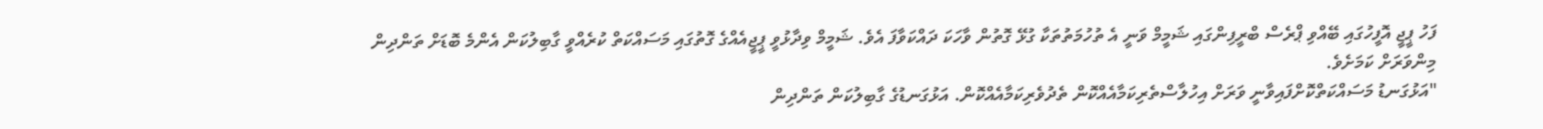ފަހު ޕީޖީ އޮފީހުގައި ބޭއްވި ޕްރެސް ބްރީފިންގައި ޝަމީމް ވަނީ އެ ތުހުމަތުތަކާ ގުޅޭ ގޮތުން ވާހަކަ ދައްކަވާފަ އެވެ. ޝަމީމް ވިދާޅުވީ ޕީޖީއެއްގެ ގޮތުގައި މަސައްކަތް ކުރެއްވީ ގާބިލުކަން އެންމެ ބޮޑަށް ތަންދިން މިންވަރަށް ކަމަށެވެ.
"އަޅުގަނޑު މަސައްކަތްކޮށްފައިވާނީ ވަރަށް އިހުލާސްތެރިކަމާއެއްކޮން ތެދުވެރިކަމާއެއްކޮން. އަޅުގަނޑުގެ ގާބިލުކަން ތަންދިން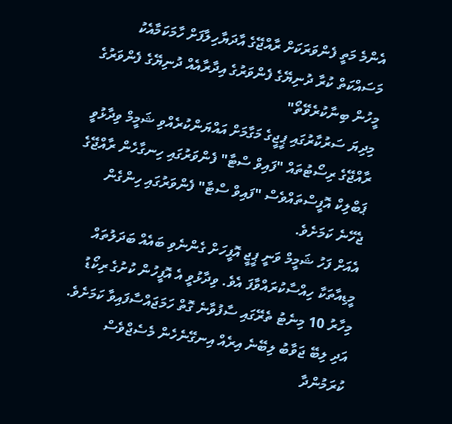އެންމެ މަތީ ފެންވަރަކަށް ރާއްޖޭގެ އާދަޔާހިލާފަށް ހާމަކަމާއެކު މަސައްކަތް ކުރާ ދުނިޔޭގެ ފެންވަރުގެ އިދާރާއެއް ދުނިޔޭގެ ފެންވަރުގެ މީހުން ބިނާކުރެވޭތޯ"
މިދިޔަ ސަރުކާރުގައި ޕީޖީގެ މަގާމަށް އައްޔަންކުރެއްވި ޝަމީމް ވިދާޅުވީ ރާއްޖޭގެ ރިސޯޓުތައް "ފައިވް ސްޓާ" ފެންވަރުގައި ހިނގާހެން ރާއްޖޭގެ ޕަބްލިކް އޮފީސްތައްވެސް "ފައިވް ސްޓާ" ފެންވަރުގައި ހިންގެން ޖެހޭނެ ކަމަށެވެ.
އެއަށް ފަހު ޝަމީމް ވަނީ ޕީޖީ އޮފީހަށް ގެންނެވި ބައެއް ބަދަލުތައް މީޑިއާތަކާ ހިއްސާކުރައްވާފަ އެވެ. ވިދާޅުވީ އެ އޮފީހުން ކުށުގެ ރިކޯޑު މިހާރު 10 މިނެޓު ތެރޭގައި ސާފުވާނެ ގޮތް ހަމަޖައްސާފައިވާ ކަމަށެވެ. އަދި ލިބޭ ޖަވާބު ލިބޭނެ އިރެއް އިނގޭނެހެން މެސެޖްވެސް ކުރަމުންދާ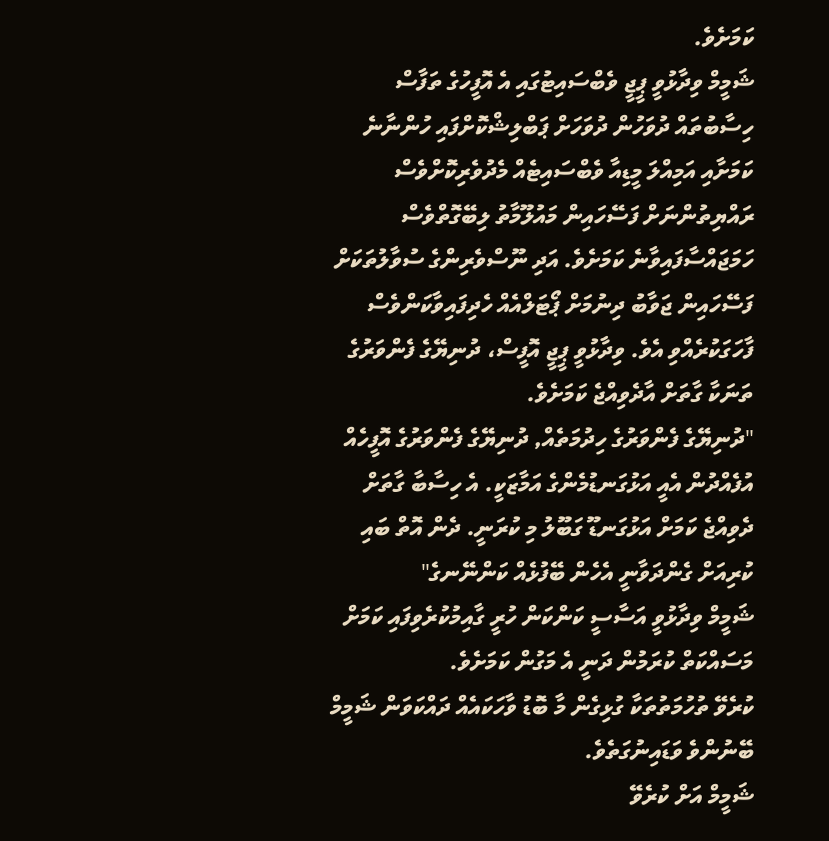ކަމަށެވެ.
ޝަމީމް ވިދާޅުވީ ޕީޖީ ވެބްސައިޓުގައި އެ އޮފީހުގެ ތަފާސް ހިސާބުތައް ދުވަހުން ދުވަހަށް ޕަބްލިޝްކޮށްފައި ހުންނާނެ ކަމަށާއި އަމިއްލަ މީޑިއާ ވެބްސައިޓެއް މެދުވެރިކޮށްވެސް ރައްޔިތުންނަށް ފަސޭހައިން މައުލޫމާތު ލިބޭގޮތްވެސް ހަމަޖައްސާފައިވާނެ ކަމަށެވެ. އަދި ނޫސްވެރިންގެ ސުވާލުތަކަށް ފަސޭހައިން ޖަވާބު ދިނުމަށް ޕޯޓަލްއެއް ހެދިފައިވާކަންވެސް ފާހަގަކުރެއްވި އެވެ. ވިދާޅުވީ ޕީޖީ އޮފީސް، ދުނިޔޭގެ ފެންވަރުގެ ތަނަކާ ގާތަށް އާދެވިއްޖެ ކަމަށެވެ.
"ދުނިޔޭގެ ފެންވަރުގެ ހިދުމަތެއް, ދުނިޔޭގެ ފެންވަރުގެ އޮފީހެއް އުފެއްދުން އެއީ އަޅުގަނޑުމެންގެ އަމާޒަކީ. އެ ހިސާބާ ގާތަށް ދެވިއްޖެ ކަމަށް އަޅުގަނޑޫ ގަބޫލު މި ކުރަނީ. ދެން އޮތް ބައި ކުރިއަށް ގެންދަވާނީ އެހެން ބޭފުޅެއް ކަންނޭނގެ"
ޝަމީމް ވިދާޅުވީ އަސާސީ ކަންކަން ހުރީ ގާއިމުކުރެވިފައި ކަމަށް މަސައްކަތް ކުރަމުން ދަނީ އެ މަގުން ކަމަށެވެ.
ކުރެވޭ ތުހުމަތުތަކާ ގުޅިގެން މާ ބޮޑު ވާހަކައެއް ދައްކަވަން ޝަމީމް ބޭނުންވެ ވަޑައިނުގަތެވެ.
ޝަމީމް އަށް ކުރެވޭ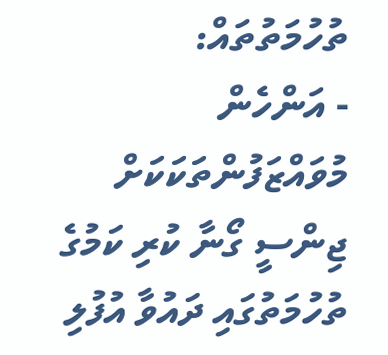ތުހުމަތުތައް:
- އަންހެން މުވައްޒަފުންތަކަކަށް ޖިންސީ ގޯނާ ކުރި ކަމުގެ ތުހުމަތުގައި ދައުވާ އުފުލި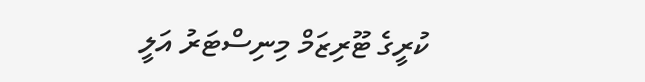ކުރީގެ ޓޫރިޒަމް މިނިސްޓަރު އަލީ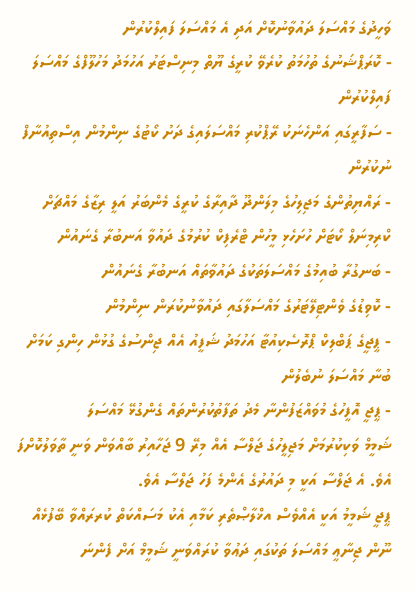ވަހީދުގެ މައްސަލަ ދައުވާނުކޮށް އަދި އެ މައްސަލަ ފައިލްކުރުން
- ކޮރަޕްޝަނުގެ ތުހުމަތު ކުރެވޭ ކުރީގެ ޔޫތް މިނިސްޓަރު އަހުމަދު މަހުލޫފްގެ މައްސަލަ ފައިލްކުރުން
- ސަފާރީގައި އަންހެނަކު ރޭޕްކުރި މައްސަލައިގެ ދަށު ކޯޓުގެ ނިންމުން އިސްތިއުނާފް ނުކުރުން
- ރައްޔިތުންގެ މަޖިލިހުގެ މިލަންދޫ ދާއިރާގެ ކުރީގެ މެންބަރު އަލީ ރިޒާގެ މައްޗަށް ކްރިމިނަލް ކޯޓަށް ހުށަހެޅި މީހުން ޓްރެފިކް ކުރުމުގެ ދައުވާ އަނބުރާ ގެނައުން
- ބަނގުރާ ބުއިމުގެ މައްސަލަތަކުގެ ދައުވާތައް އަނބުރާ ގެނައުން
- ކޮވިޑުގެ ވެންޓިލޭޓަރުގެ މައްސަލާގައި ދައުވާނުކުރަން ނިންމުން
- ޕީޖީގެ ޕަބްލިކް ޕްރޮސެކިއުޓާ އަހުމަދު ޝަފީއު އެއް ޖިންސުގެ ގުޅުން ހިންގި ކަމަށް ބުނާ މައްސަލަ ނުބެލުން
- ޕީޖީ އޮފީހުގެ މުވައްޒަފުންނާ މެދު ތަފާތުކުރުންތައް ގެންގުޅޭ މައްސަލަ
ޝަމީމް ވަކިކުރުމަށް މަޖިލީހުގެ ޖަލްސާ އެއް މިރޭ 9 ޖަހާއިރު ބާއްވަން ވަނީ ތާވަލުކޮށްފަ އެވެ. އެ ޖަލްސާ އަކީ މި ދައުރުގެ އެންމެ ފަހު ޖަލްސާ އެވެ.
ޕީޖީ ޝަމީމު އަކީ އެއްވެސް އޚްލާޞްތެރި ކަމާއި އެކު މަސައްކަތް ކުރރައްވާ ބޭފުޅެއް ނޫން ޖިނާޢީ މައްސަލަ ތަކުގައި ދަޢުވާ ކުރައްވަނީ ޝަމީމް އަށް ފެންނަ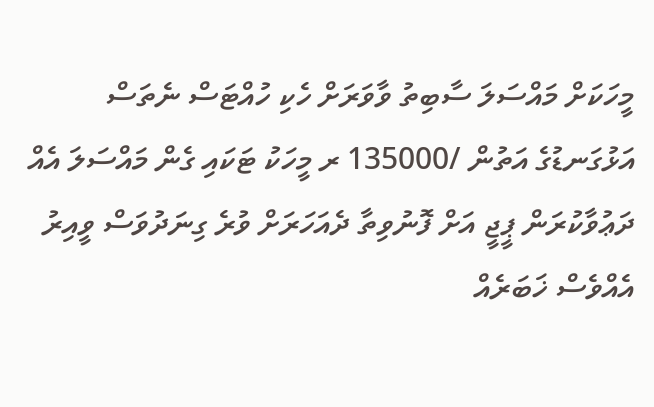މީހަކަށް މައްސަލަ ސާބިތު ވާވަރަށް ހެކި ހުއްޓަސް ނެތަސް އަޅުގަނޑުގެ އަތުން /135000 ރ މީހަކު ޓަކައި ގެން މައްސަލަ އެއް ދަޢުވާކުރަން ޕީޖީ އަށް ފޮނުވިތާ ދެއަހަރަށް ވުރެ ގިނަދުވަސް ވީއިރު އެއްވެސް ޚަބަރެއް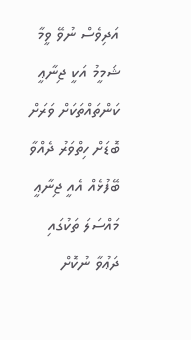އަދިވެސް ނުވޭ ވީމާ ޝަމީމު އަކީ ޖިނާޢީ ކަންތައްތަކަށް ވަރަށް ބޮޑަށް ހިތްވަރު ދެއްވާ ބޭފުޅެއް އެއީ ޖިނާޢީ މައްސަލަ ތަކުގައި ދަޢުވާ ނުކޮށް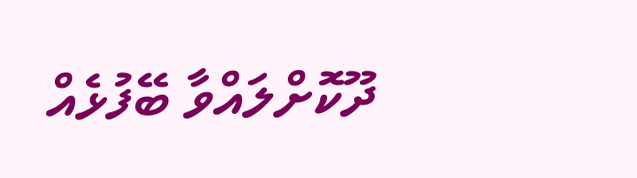ދޫކޮށްލައްވާ ބޭފުޅެއް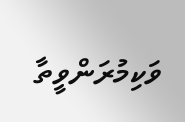ވަކިމުރަންވީތާ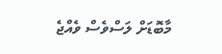މާބޮޑަށް ލަސްވެސް ވެއްޖެ